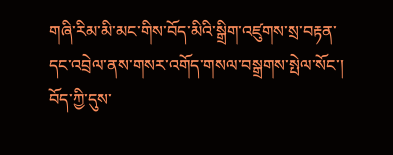གཞི་རིམ་མི་མང་གིས་བོད་མིའི་སྒྲིག་འཛུགས་སྲ་བརྟན་དང་འབྲེལ་ནས་གསར་འགོད་གསལ་བསྒྲགས་སྤེལ་སོང་། བོད་ཀྱི་དུས་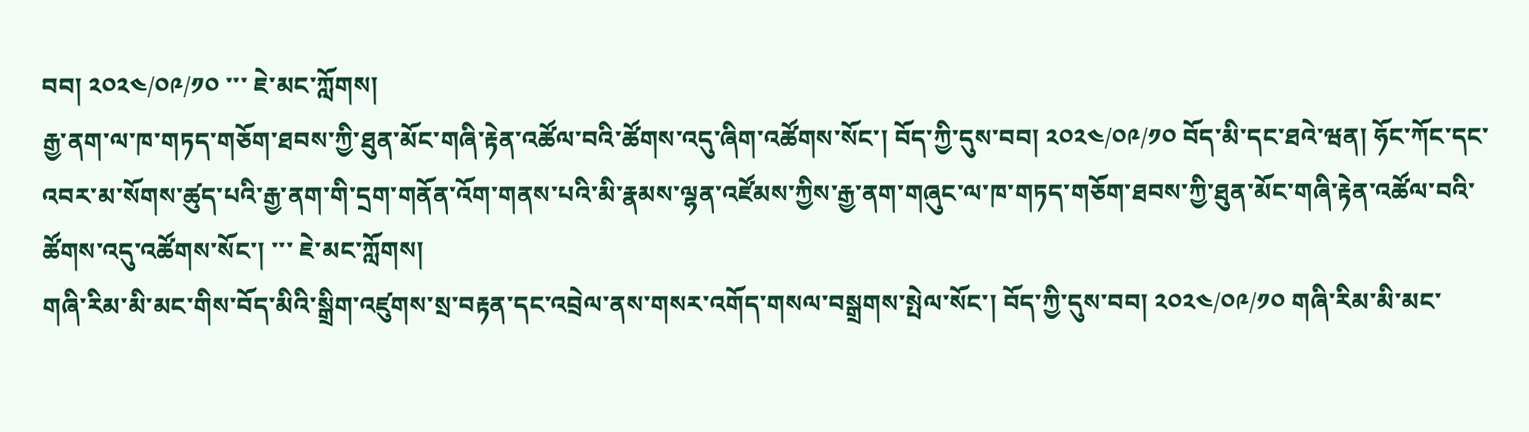བབ། ༢༠༢༤/༠༩/༡༠ ་་་ ཇེ་མང་ཀློགས།
རྒྱ་ནག་ལ་ཁ་གཏད་གཅོག་ཐབས་ཀྱི་ཐུན་མོང་གཞི་རྟེན་འཚོལ་བའི་ཚོགས་འདུ་ཞིག་འཚོགས་སོང་། བོད་ཀྱི་དུས་བབ། ༢༠༢༤/༠༩/༡༠ བོད་མི་དང་ཐའེ་ཝན། ཧོང་ཀོང་དང་འབར་མ་སོགས་ཚུད་པའི་རྒྱ་ནག་གི་དྲག་གནོན་འོག་གནས་པའི་མི་རྣམས་ལྷན་འཛོམས་ཀྱིས་རྒྱ་ནག་གཞུང་ལ་ཁ་གཏད་གཅོག་ཐབས་ཀྱི་ཐུན་མོང་གཞི་རྟེན་འཚོལ་བའི་ཚོགས་འདུ་འཚོགས་སོང་། ་་་ ཇེ་མང་ཀློགས།
གཞི་རིམ་མི་མང་གིས་བོད་མིའི་སྒྲིག་འཛུགས་སྲ་བརྟན་དང་འབྲེལ་ནས་གསར་འགོད་གསལ་བསྒྲགས་སྤེལ་སོང་། བོད་ཀྱི་དུས་བབ། ༢༠༢༤/༠༩/༡༠ གཞི་རིམ་མི་མང་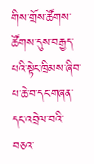གིས་གྲོས་ཚོགས་ཚོགས་དུས་བརྒྱད་པའི་སྟེང་ཁྲིམས་ཞིབ་པ་ཆེ་བ་དང་གཞན་དང་འབྲེལ་བའི་བཅའ་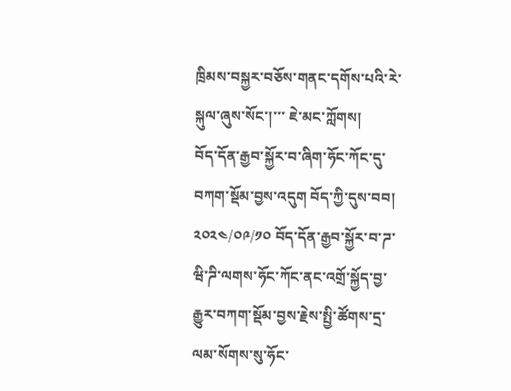ཁྲིམས་བསྐྱར་བཅོས་གནང་དགོས་པའི་རེ་སྐུལ་ཞུས་སོང་།་་་ ཇེ་མང་ཀློགས།
བོད་དོན་རྒྱབ་སྐྱོར་བ་ཞིག་ཧོང་ཀོང་དུ་བཀག་སྡོམ་བྱས་འདུག བོད་ཀྱི་དུས་བབ། ༢༠༢༤/༠༩/༡༠ བོད་དོན་རྒྱབ་སྐྱོར་བ་ཌ་ཝི་ཌི་ལགས་ཧོང་ཀོང་ནང་འགྲོ་སྐྱོད་བྱ་རྒྱུར་བཀག་སྡོམ་བྱས་རྗེས་སྤྱི་ཚོགས་དྲ་ལམ་སོགས་སུ་ཧོང་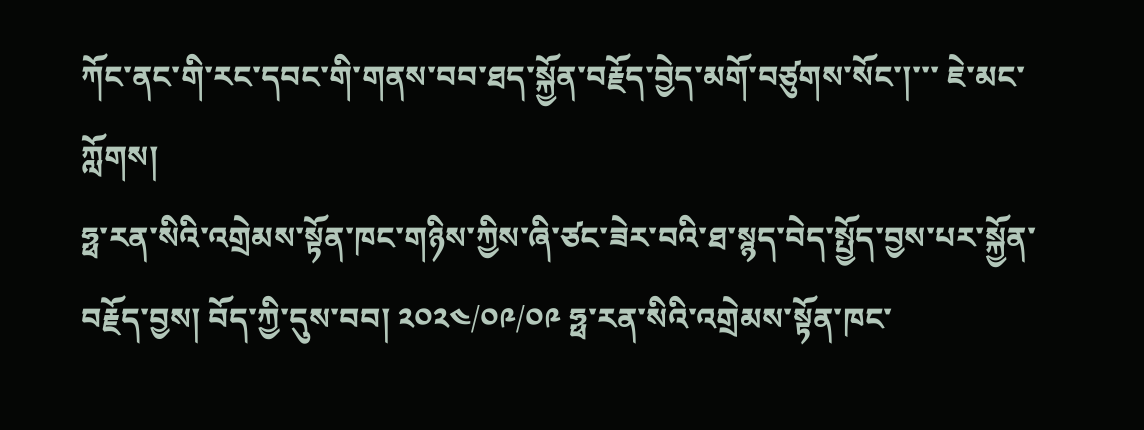ཀོང་ནང་གི་རང་དབང་གི་གནས་བབ་ཐད་སྐྱོན་བརྗོད་བྱེད་མགོ་བཙུགས་སོང་།་་་ ཇེ་མང་ཀློགས།
ཧྥ་རན་སིའི་འགྲེམས་སྟོན་ཁང་གཉིས་ཀྱིས་ཞི་ཙང་ཟེར་བའི་ཐ་སྙད་བེད་སྤྱོད་བྱས་པར་སྐྱོན་བརྗོད་བྱས། བོད་ཀྱི་དུས་བབ། ༢༠༢༤/༠༩/༠༩ ཧྥ་རན་སིའི་འགྲེམས་སྟོན་ཁང་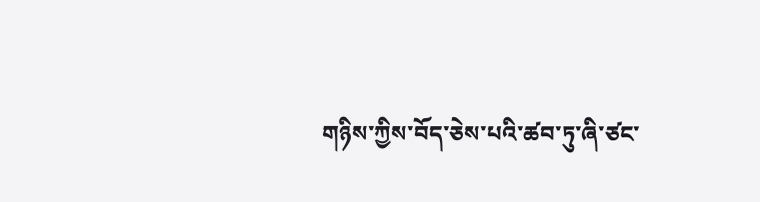གཉིས་ཀྱིས་བོད་ཅེས་པའི་ཚབ་ཏུ་ཞི་ཙང་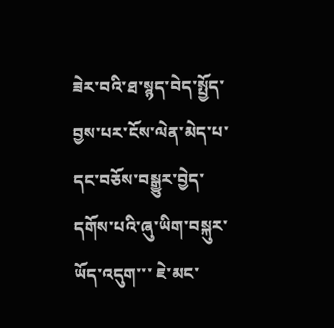ཟེར་བའི་ཐ་སྙད་བེད་སྤྱོད་བྱས་པར་ངོས་ལེན་མེད་པ་དང་བཅོས་བསྒྱུར་བྱེད་དགོས་པའི་ཞུ་ཡིག་བསྐུར་ཡོད་འདུག་་་ ཇེ་མང་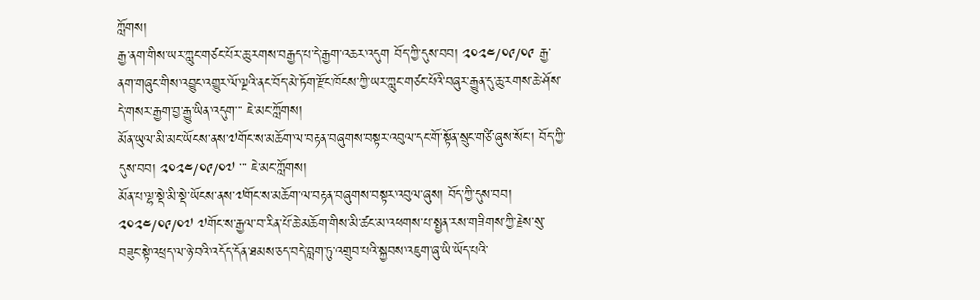ཀློགས།
རྒྱ་ནག་གིས་ཡར་ཀླུང་གཙང་པོར་ཆུ་རགས་བརྒྱད་པ་དེ་རྒྱག་འཆར་འདུག བོད་ཀྱི་དུས་བབ། ༢༠༢༤/༠༩/༠༩ རྒྱ་ནག་གཞུང་གིས་འབྱུང་འགྱུར་ལོ་ལྔའི་ནང་བོད་མེ་ཏོག་རྫོང་ཁོངས་ཀྱི་ཡར་ཀླུང་གཙང་པོའི་བཞུར་རྒྱུན་དུ་ཆུ་རགས་ཆེ་ཤོས་དེ་གསར་རྒྱག་བྱ་རྒྱུ་ཡིན་འདུག་་་ ཇེ་མང་ཀློགས།
མོན་ཡུལ་མི་མང་ཡོངས་ནས་༧གོང་ས་མཆོག་ལ་བརྟན་བཞུགས་བསྟར་འབུལ་དང་གོ་སྟོན་སྲུང་གཙི་ཞུས་སོང་། བོད་ཀྱི་དུས་བབ། ༢༠༢༤/༠༩/༠༧ ་་་ ཇེ་མང་ཀློགས།
མོན་པ་ལྷ་སྡེ་མི་སྡེ་ཡོངས་ནས་༧གོང་ས་མཆོག་ལ་བརྟན་བཞུགས་བསྟར་འབུལ་ཞུས། བོད་ཀྱི་དུས་བབ། ༢༠༢༤/༠༩/༠༧ ༧གོང་ས་རྒྱལ་བ་རིན་པོ་ཆེ་མཆོག་གིས་མི་ཚང་མ་འཕགས་པ་སྤྱན་རས་གཟིགས་ཀྱི་རྗེས་སུ་བཟུང་སྟེ་འཕྲད་ལ་ཉེ་བའི་འདོད་དོན་ཐམས་ཅད་བདེ་བླག་ཏུ་འགྲུབ་པའི་སྐྱབས་འཇུག་ཞུ་ཡི་ཡོད་པའི་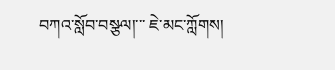བཀའ་སློབ་བསྩལ།་་་ ཇེ་མང་ཀློགས།